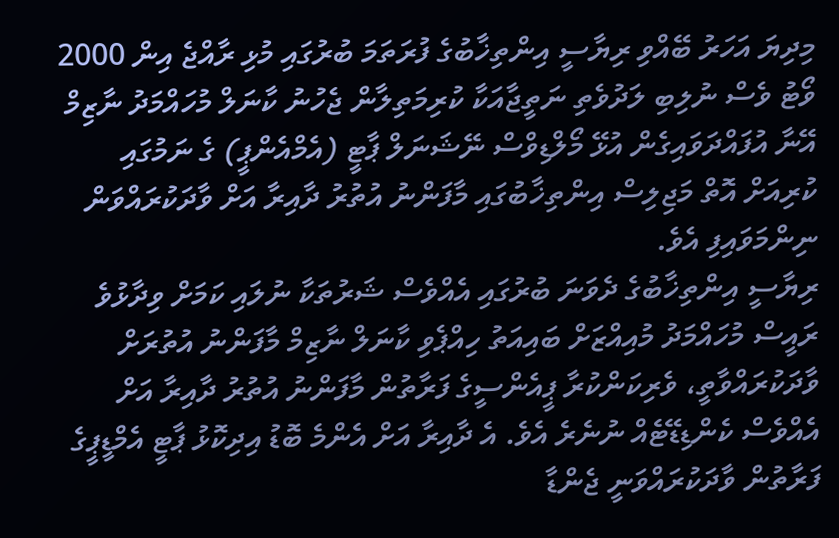މިދިޔަ އަހަރު ބޭއްވި ރިޔާސީ އިންތިޚާބުގެ ފުރަތަމަ ބުރުގައި މުޅި ރާއްޖެ އިން 2000 ވޯޓު ވެސް ނުލިބި ލަދުވެތި ނަތީޖާއަކާ ކުރިމަތިލާން ޖެހުނު ކާނަލް މުހައްމަދު ނާޒިމް އޭނާ އުފައްދަވައިގެން އުޅޭ މޯލްޑިވްސް ނޭޝަނަލް ޕާޓީ (އެމްއެންޕީ) ގެ ނަމުގައި ކުރިއަށް އޮތް މަޖިލިސް އިންތިޚާބުގައި މާފަންނު އުތުރު ދާއިރާ އަށް ވާދަކުރައްވަން ނިންމަވައިފި އެވެ.
ރިޔާސީ އިންތިޚާބުގެ ދެވަނަ ބުރުގައި އެއްވެސް ޝަރުތަކާ ނުލައި ކަމަށް ވިދާޅުވެ ރައީސް މުހައްމަދު މުއިއްޒަށް ބައިއަތު ހިއްޕެވި ކާނަލް ނާޒިމް މާފަންނު އުތުރަށް ވާދަކުރައްވާތީ، ވެރިކަންކުރާ ޕީއެންސީގެ ފަރާތުން މާފަންނު އުތުރު ދާއިރާ އަށް އެއްވެސް ކެންޑިޑޭޓެއް ނުނެރެ އެވެ. އެ ދާއިރާ އަށް އެންމެ ބޮޑު އިދިކޮޅު ޕާޓީ އެމްޑީޕީގެ ފަރާތުން ވާދަކުރައްވަނީ ޖެންޑާ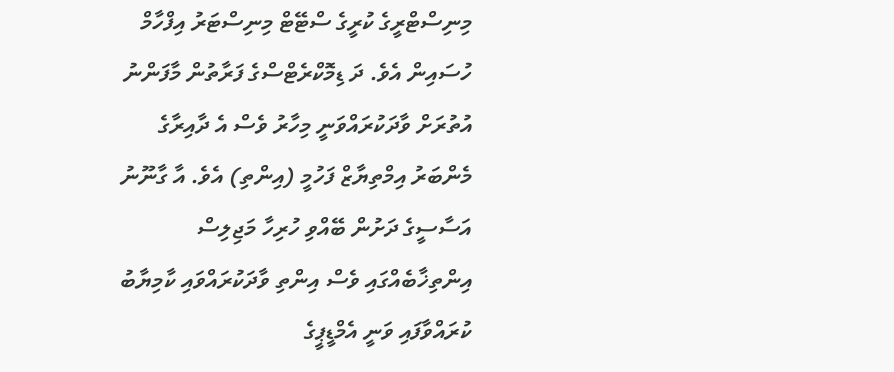މިނިސްޓްރީގެ ކުރީގެ ސްޓޭޓް މިނިސްޓަރު އިފްހާމް ހުސައިން އެވެ. ދަ ޑިމޮކްރެޓްސްގެ ފަރާތުން މާފަންނު އުތުރަށް ވާދަކުރައްވަނީ މިހާރު ވެސް އެ ދާއިރާގެ މެންބަރު އިމްތިޔާޒް ފަހުމީ (އިންތި) އެވެ. އާ ގާނޫނު އަސާސީގެ ދަށުން ބޭއްވި ހުރިހާ މަޖިލިސް އިންތިޚާބެއްގައި ވެސް އިންތި ވާދަކުރައްވައި ކާމިޔާބު ކުރައްވާފައި ވަނީ އެމްޑީޕީގެ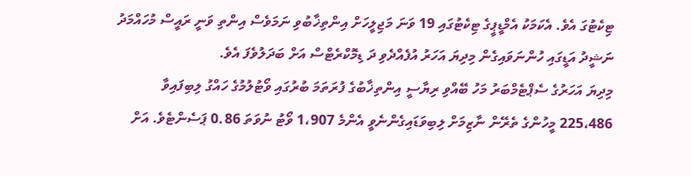ޓިކެޓުގަ އެވެ. އެކަމަކު އެމްޑީޕީގެ ޓިކެޓުގައި 19 ވަނަ މަޖިލީހަށް އިންތިޚާބުވި ނަމަވެސް އިންތި ވަނީ ރައީސް މުހައްމަދު ނަޝީދު އަޑީގައި ހުންނަވައިގެން މިދިޔަ އަހަރު އުފެއްދެވި ދަ ޑިމޮކްރެޓްސް އަށް ބަދަލުވެފަ އެވެ.
މިދިޔަ އަހަރުގެ ސެޕްޓެމްބަރު މަހު ބޭއްވި ރިޔާސީ އިންތިޚާބުގެ ފުރަތަމަ ބުރުގައި ވޯޓުލުމުގެ ހައްގު ލިބިފައިވާ 225،486 މީހުންގެ ތެރޭން ނާޒިމަށް ލިބިވަޑައިގެންނެވީ އެންމެ 1،907 ވޯޓު ނުވަތަ 0.86 ޕަސެންޓެވެ. އަށް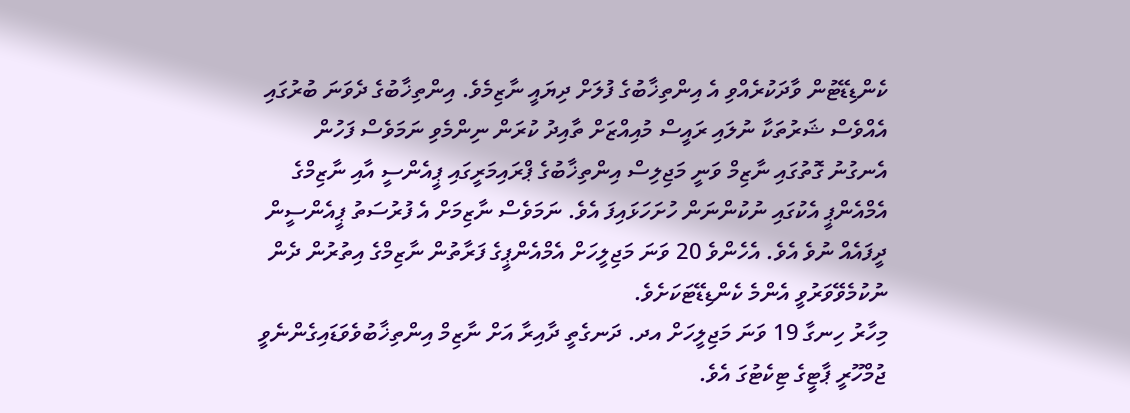ކެންޑިޑޭޓުން ވާދަކުރެއްވި އެ އިންތިޚާބުގެ ފުލަށް ދިޔައީ ނާޒިމެވެ. އިންތިޚާބުގެ ދެވަނަ ބުރުގައި އެއްވެސް ޝަރުތަކާ ނުލައި ރައީސް މުއިއްޒަށް ތާއިދު ކުރަން ނިންމެވި ނަމަވެސް ފަހުން އެނގުނު ގޮތުގައި ނާޒިމް ވަނީ މަޖިލިސް އިންތިޚާބުގެ ޕްރައިމަރީގައި ޕީއެންސީ އާއި ނާޒިމްގެ އެމްއެންޕީ އެކުގައި ނުކުންނަން ހުށަހަޅައިފަ އެވެ. ނަމަވެސް ނާޒިމަށް އެ ފުރުސަތު ޕީއެންސީން ދީފައެއް ނުވެ އެވެ. އެހެންވެ 20 ވަނަ މަޖިލީހަށް އެމްއެންޕީގެ ފަރާތުން ނާޒިމްގެ އިތުރުން ދެން ނުކުމެވޭވަރުވީ އެންމެ ކެންޑިޑޭޓަކަށެވެ.
މިހާރު ހިނގާ 19 ވަނަ މަޖިލީހަށް އދ. ދަނގެތީ ދާއިރާ އަށް ނާޒިމް އިންތިޚާބުވެވަޑައިގެންނެވީ ޖުމްހޫރީ ޕާޓީގެ ޓިކެޓުގަ އެވެ.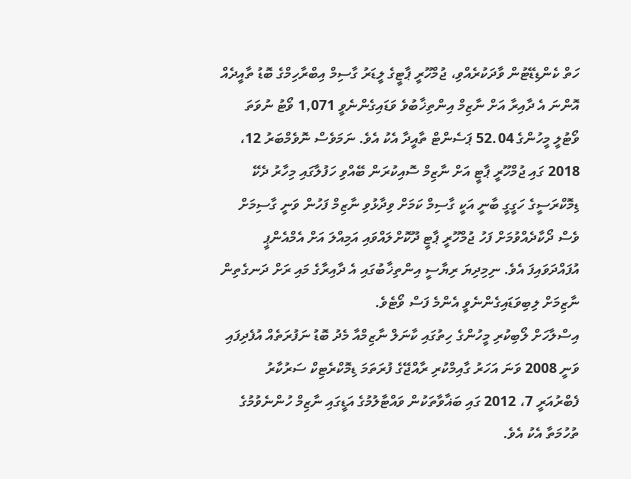ހަތް ކެންޑިޑޭޓުން ވާދަކުރެއްވި، ޖުމްހޫރީ ޕާޓީގެ ލީޑަރު ގާސިމް އިބްރާހިމްގެ ބޮޑު ތާއީދެއް އޮންނަ އެ ދާއިރާ އަށް ނާޒިމް އިންތިޚާބުވެ ވަޑައިގެންނެވީ 1,071 ވޯޓު ނުވަތަ ވޯޓުލީ މީހުންގެ 52.04 ޕަސެންޓް ތާއީދާ އެކު އެވެ. ނަމަވެސް ނޮވެމްބަރު 12، 2018 ގައި ޖުމްހޫރީ ޕާޓީ އަށް ނާޒިމް ސޮއިކުރަން ބޭއްވި ހަފުލާގައި މިހާރު ދެކޭ ޑިމޮކްރަސީގެ ހަގީގީ ބާނީ އަކީ ގާސިމް ކަމަށް ވިދާޅުވި ނާޒިމް ފަހުން ވަނީ ގާސިމަށް ވެސް ދޯކާދެއްވުމަށް ފަހު ޖުމްހޫރީ ޕާޓީ ދޫކޮށްލައްވައި އަމިއްލަ އަށް އެމްއެންޕީ އުފައްދަވައިފަ އެވެ. ނިމިދިޔަ ރިޔާސީ އިންތިޚާބުގައި އެ ދާއިރާގެ މައި ރަށް ދަނގެތިން ނާޒިމަށް ލިބިވަޑައިގެންނެވީ އެންމެ ފަސް ވޯޓެވެ.
އިސްލާހަށް ލޯބިކުރި މީހުންގެ ހިތުގައި ކާނަލް ނާޒިމްއާ މެދު ބޮޑު ނަފުރަތެއް އުފެދިފައި ވަނީ 2008 ވަނަ އަހަރު ގާއިމްކުރި ރާއްޖޭގެ ފުރަތަމަ ޑިމޮކްރެޓިކް ސަރުކާރު ފެބްރުއަރީ 7، 2012 ގައި ބަޣާވާތަކުން ވައްޓާލުމުގެ އަޑީގައި ނާޒިމް ހުންނެވުމުގެ ތުހުމަތާ އެކު އެވެ.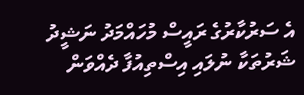އެ ސަރުކާރުގެ ރައީސް މުހައްމަދު ނަޝީދު ޝަރުތަކާ ނުލައި އިސްތިއުފާ ދެއްވަން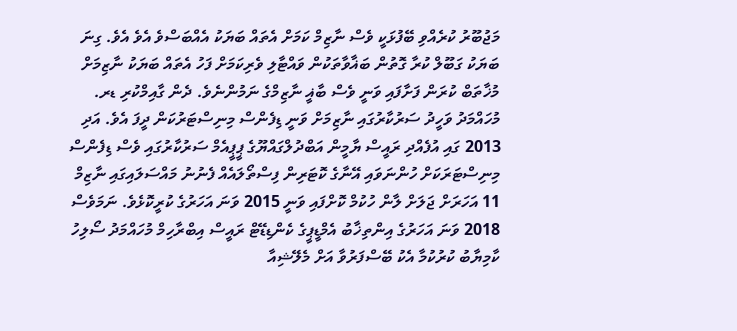މަޖުބޫރު ކުރެއްވި ބޭފުޅަކީ ވެސް ނާޒިމް ކަމަށް އެތައް ބަޔަކު އެއްބަސްވެ އެވެ އެވެ. ގިނަ ބަޔަކު ގަބޫލް ކުރާ ގޮތުން ބަޣާވާތަކުން ވައްޓާލި ވެރިކަމަށް ފަހު އެތައް ބަޔަކު ނާޒިމަށް މުޚާތަބް ކުރަން ފަށާފައި ވަނީ ވެސް ބާޣީ ނާޒިމްގެ ނަމުންނެވެ. ދެން ގާއިމްކުރި ޑރ. މުހައްމަދު ވަހީދު ސަރުކާރުގައި ނާޒިމަށް ވަނީ ޑިފެންސް މިނިސްޓަރުކަން ދީފަ އެވެ. އަދި 2013 ގައި އުފެއްދި ރައީސް ޔާމީން އަބްދުލްގައްޔޫގެ ޕީޕީއެމް ސަރުކާރުގައި ވެސް ޑިފެންސް މިނިސްޓަރަކަށް ހުންނަވައި އޭނާގެ ކޮޓަރިން ފިސްތޯލައެއް ފެނުނު މައްސަލައިގައި ނާޒިމް 11 އަހަރަށް ޖަލަށް ލާން ހުކުމް ކޮށްފައި ވަނީ 2015 ވަނަ އަހަރުގެ ކުރީކޮޅެވެ. ނަމަވެސް 2018 ވަނަ އަހަރުގެ އިންތިޚާބު އެމްޑީޕީގެ ކެންޑިޑޭޓް ރައީސް އިބްރާހިމް މުހައްމަދު ސޯލިހު ކާމިޔާބު ކުރުކުމާ އެކު ބޭސްފަރުވާ އަށް މެލޭޝިއާ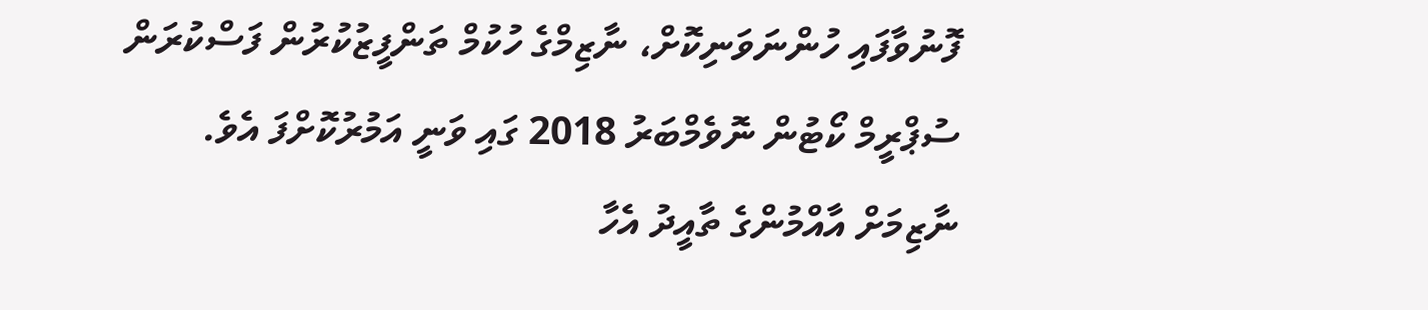ފޮނުވާފައި ހުންނަވަނިކޮށް، ނާޒިމްގެ ހުކުމް ތަންފީޒުކުރުން ފަސްކުރަން ސުޕްރީމް ކޯޓުން ނޮވެމްބަރު 2018 ގައި ވަނީ އަމުރުކޮށްފަ އެވެ.
ނާޒިމަށް އާއްމުންގެ ތާއީދު އެހާ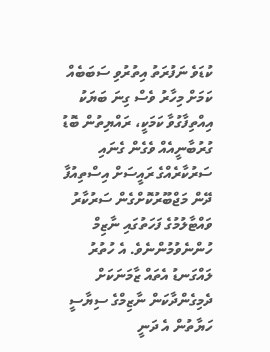ކުޑަވެ ނަފުރަތު އިތުރުވި ސަބަބެއް ކަމަށް މިހާރު ވެސް ގިނަ ބަޔަކު އިއްތިފާގުވާ ކަމަކީ، ރައްޔިތުން ބޮޑު ގުރުބާނީއެއް ވެގެން ގެނައި ސަރުކާރެއްގެ ރައީސަށް އިސްތިއުފާ ދޭން މަޖްބޫރުކޮށްގެން ސަރުކާރު ވައްޓާލުމުގެ ފަހަތުގައި ނާޒިމް ހުންނެވުމުންނެވެ. އެ ހުތުރު ލައްގަނޑު އެތައް ޒާމަނަކަށް ދެމިގެންދާކަން ނާޒިމްގެ ސިޔާސީ ހަޔާތުން އެ ދަނީ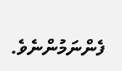ފެންނަމުންނެވެ.